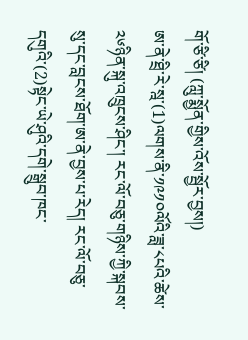གོ་ཙི་ཙི། (ཀླུ་སྨྱོན་གྱིས་འོས་སྦྱོར་བྱས།)
ཨ་ནེ་ཐྲི་རེ་སྰ་(1)ལགས་ནི་༡༩༡༠ལོའི་ཟླ་༨པའི་ཚེས་༢༦ཉིན་སྐུ་འཁྲུངས་ཤིང་། རང་ལོ་བཅུ་གཉིས་ཀྱི་སྐབས་སུ་དང་བླངས་ཐོག་ཨ་ནེ་བྱས་པ་རེད། རང་ལོ་བཅུ་དགུའི་(2)སྟེང་ཡེ་ཤུའི་དགེ་སྒྲུབ་ཁང་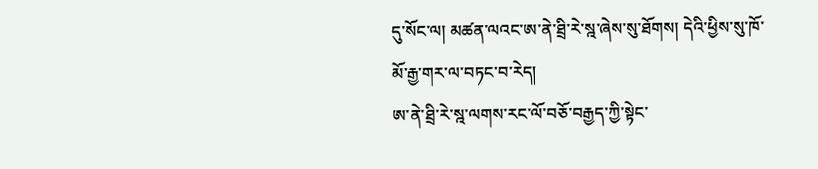དུ་སོང་ལ། མཚན་ལའང་ཨ་ནེ་ཐྲི་རེ་སྰ་ཞེས་སུ་ཐོགས། དེའི་ཕྱིས་སུ་ཁོ་མོ་རྒྱ་གར་ལ་བཏང་བ་རེད།
ཨ་ནེ་ཐྲི་རེ་སྰ་ལགས་རང་ལོ་བཅོ་བརྒྱད་ཀྱི་སྟེང་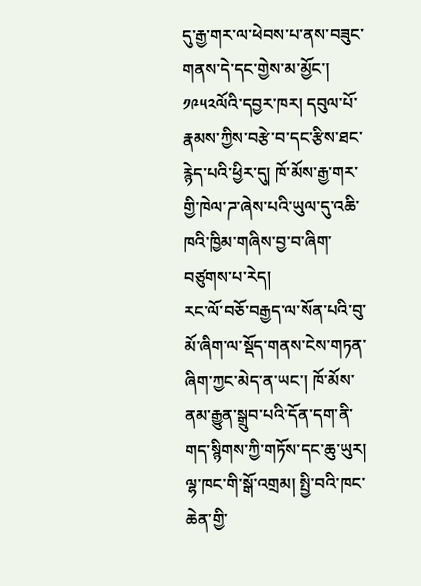དུ་རྒྱ་གར་ལ་ཕེབས་པ་ནས་བཟུང་གནས་དེ་དང་གྱེས་མ་མྱོང་། ༡༩༥༢ལོའི་དབྱར་ཁར། དབུལ་པོ་རྣམས་ཀྱིས་བརྩེ་བ་དང་རྩིས་ཐང་རྙེད་པའི་ཕྱིར་དུ། ཁོ་མོས་རྒྱ་གར་གྱི་ཁེལ་ཌ་ཞེས་པའི་ཡུལ་དུ་འཆི་ཁའི་ཁྱིམ་གཞིས་བྱ་བ་ཞིག་བཙུགས་པ་རེད།
རང་ལོ་བཅོ་བརྒྱད་ལ་སོན་པའི་བུ་མོ་ཞིག་ལ་སྡོད་གནས་ངེས་གཏན་ཞིག་ཀྱང་མེད་ན་ཡང་། ཁོ་མོས་ནམ་རྒྱུན་སྒྲུབ་པའི་དོན་དག་ནི་གད་སྙིགས་ཀྱི་གཏོས་དང་ཆུ་ཡུར། ལྷ་ཁང་གི་སྒོ་འགྲམ། སྤྱི་བའི་ཁང་ཆེན་གྱི་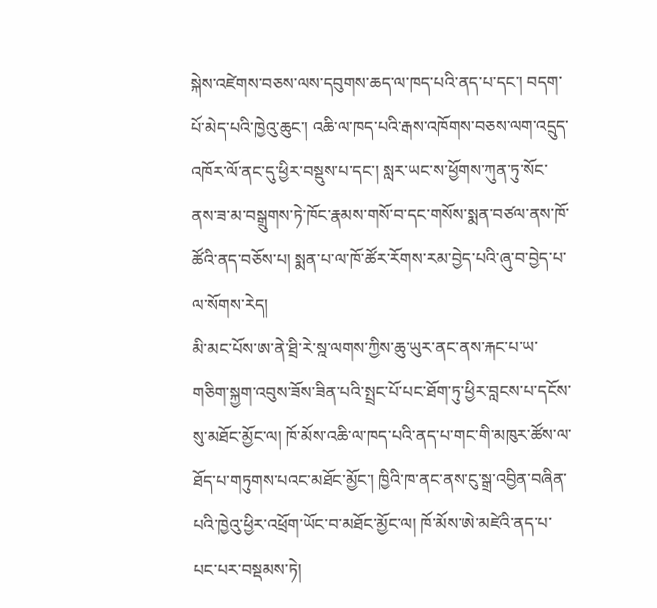སྐེས་འཛེགས་བཅས་ལས་དབུགས་ཆད་ལ་ཁད་པའི་ནད་པ་དང་། བདག་པོ་མེད་པའི་ཁྱེའུ་ཆུང་། འཆི་ལ་ཁད་པའི་རྒས་འཁོགས་བཅས་ལག་འདྲུད་འཁོར་ལོ་ནང་དུ་ཕྱིར་བསྡུས་པ་དང་། སླར་ཡང་ས་ཕྱོགས་ཀུན་ཏུ་སོང་ནས་ཟ་མ་བསྒྲུགས་ཏེ་ཁོང་རྣམས་གསོ་བ་དང་གསོས་སྨན་བཙལ་ནས་ཁོ་ཚོའི་ནད་བཅོས་པ། སྨན་པ་ལ་ཁོ་ཚོར་རོགས་རམ་བྱེད་པའི་ཞུ་བ་བྱེད་པ་ལ་སོགས་རེད།
མི་མང་པོས་ཨ་ནེ་ཐྲི་རེ་སྰ་ལགས་ཀྱིས་ཆུ་ཡུར་ནང་ནས་རྐང་པ་ཡ་གཅིག་སྐྱག་འབུས་ཟོས་ཟིན་པའི་སྤྲང་པོ་པང་ཐོག་ཏུ་ཕྱིར་བླངས་པ་དངོས་སུ་མཐོང་མྱོང་ལ། ཁོ་མོས་འཆི་ལ་ཁད་པའི་ནད་པ་གང་གི་མཁུར་ཚོས་ལ་ཐོད་པ་གཏུགས་པའང་མཐོང་མྱོང་། ཁྱིའི་ཁ་ནང་ནས་ངུ་སྒྲ་འབྱིན་བཞིན་པའི་ཁྱེའུ་ཕྱིར་འཕྲོག་ཡོང་བ་མཐོང་མྱོང་ལ། ཁོ་མོས་ཨེ་མཛེའི་ནད་པ་པང་པར་བསྡམས་ཏེ།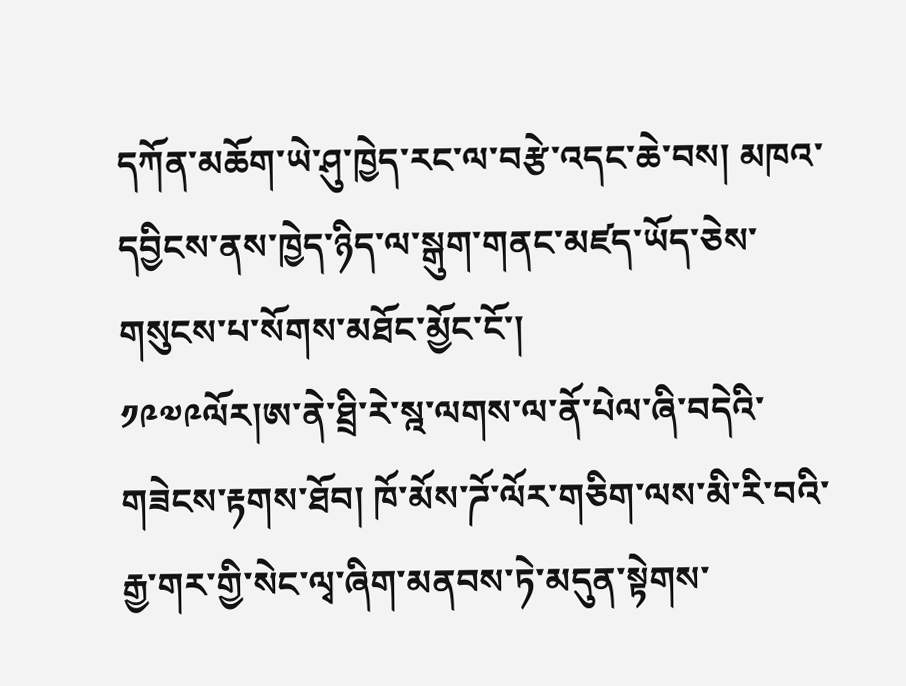དཀོན་མཆོག་ཡེ་ཤུ་ཁྱེད་རང་ལ་བརྩེ་འདང་ཆེ་བས། མཁའ་དབྱིངས་ནས་ཁྱེད་ཉིད་ལ་སྒུག་གནང་མཛད་ཡོད་ཅེས་གསུངས་པ་སོགས་མཐོང་མྱོང་ངོ་།
༡༩༧༩ལོར།ཨ་ནེ་ཐྲི་རེ་སྰ་ལགས་ལ་ནོ་པེལ་ཞི་བདེའི་གཟེངས་རྟགས་ཐོབ། ཁོ་མོས་ཌོ་ལོར་གཅིག་ལས་མི་རི་བའི་རྒྱ་གར་གྱི་སེང་ལྭ་ཞིག་མནབས་ཏེ་མདུན་སྟེགས་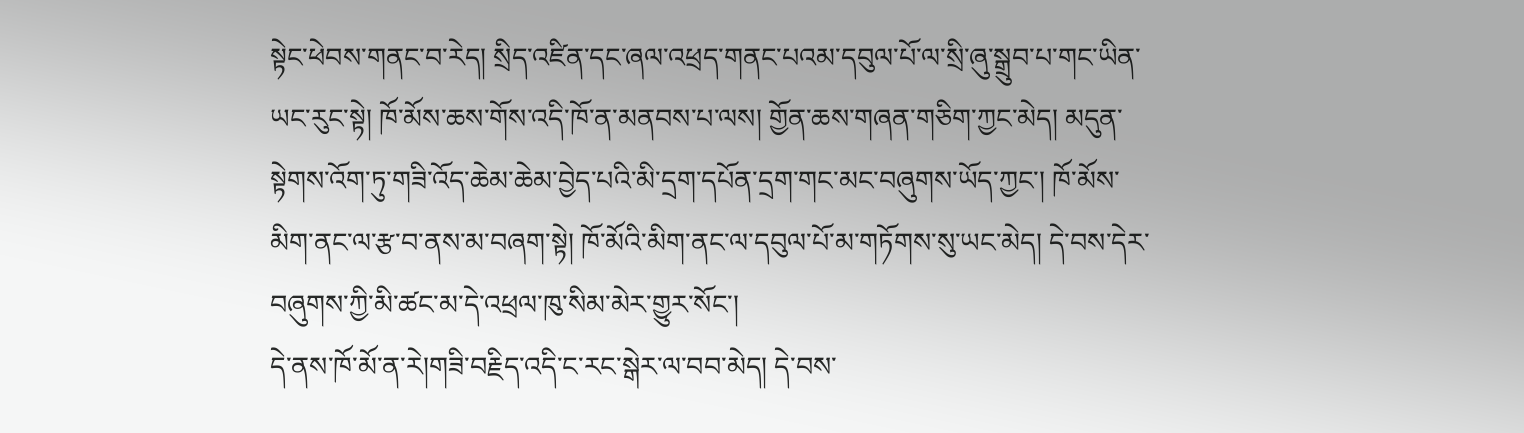སྟེང་ཕེབས་གནང་བ་རེད། སྲིད་འཛིན་དང་ཞལ་འཕྲད་གནང་པའམ་དབུལ་པོ་ལ་སྲི་ཞུ་སྒྲུབ་པ་གང་ཡིན་ཡང་རུང་སྟེ། ཁོ་མོས་ཆས་གོས་འདི་ཁོ་ན་མནབས་པ་ལས། གྱོན་ཆས་གཞན་གཅིག་ཀྱང་མེད། མདུན་སྟེགས་འོག་ཏུ་གཟི་འོད་ཆེམ་ཆེམ་བྱེད་པའི་མི་དྲག་དཔོན་དྲག་གང་མང་བཞུགས་ཡོད་ཀྱང་། ཁོ་མོས་མིག་ནང་ལ་རྩ་བ་ནས་མ་བཞག་སྟེ། ཁོ་མོའི་མིག་ནང་ལ་དབུལ་པོ་མ་གཏོགས་སུ་ཡང་མེད། དེ་བས་དེར་བཞུགས་ཀྱི་མི་ཚང་མ་དེ་འཕྲལ་ཁུ་སིམ་མེར་གྱུར་སོང་།
དེ་ནས་ཁོ་མོ་ན་རེ།གཟི་བརྗིད་འདི་ང་རང་སྒེར་ལ་བབ་མེད། དེ་བས་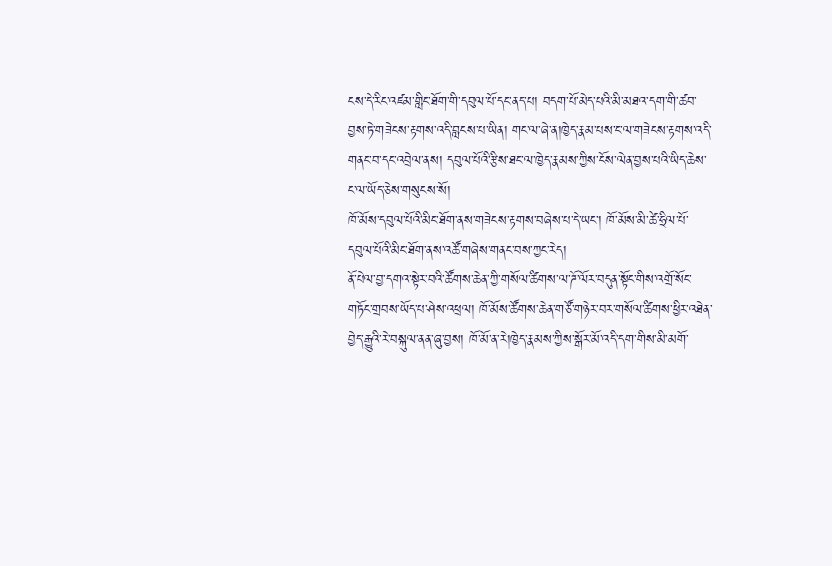ངས་དེ་རིང་འཛམ་གླིང་ཐོག་གི་དབུལ་པོ་དང་ནད་པ། བདག་པོ་མེད་པའི་མི་མཐའ་དག་གི་ཚབ་བྱས་ཏེ་གཟེངས་རྟགས་འདི་བླངས་པ་ཡིན། གང་ལ་ཞེ་ན།ཁྱེད་རྣམ་པས་ང་ལ་གཟེངས་རྟགས་འདི་གནང་བ་དང་འབྲེལ་ནས། དབུལ་པོའི་རྩིས་ཐང་ལ་ཁྱེད་རྣམས་ཀྱིས་ངོས་ལེན་བྱས་པའི་ཡིད་ཆེས་ང་ལ་ཡོད་ཅེས་གསུངས་སོ།
ཁོ་མོས་དབུལ་པོའི་མིང་ཐོག་ནས་གཟེངས་རྟགས་བཞེས་པ་དེ་ཡང་། ཁོ་མོས་མི་ཚེ་ཧྲིལ་པོ་དབུལ་པོའི་མིང་ཐོག་ནས་འཚོ་གཞེས་གནང་བས་ཀྱང་རེད།
ནོ་པེལ་བྱ་དགའ་སྟེར་བའི་ཚོགས་ཆེན་ཀྱི་གསོལ་ཚིགས་ལ་ཌོ་ལོར་བདུན་སྟོང་གིས་འགྲོ་སོང་གཏོང་གྲབས་ཡོད་པ་ཤེས་འཕྲལ། ཁོ་མོས་ཚོགས་ཆེན་གཙོ་གཉེར་བར་གསོལ་ཚིགས་ཕྱིར་འཐེན་བྱེད་རྒྱུའི་རེ་བསྐུལ་ནན་ཞུ་བྱས། ཁོ་མོ་ན་རེ།ཁྱེད་རྣམས་ཀྱིས་སྒོར་མོ་འདི་དག་གིས་མི་མགོ་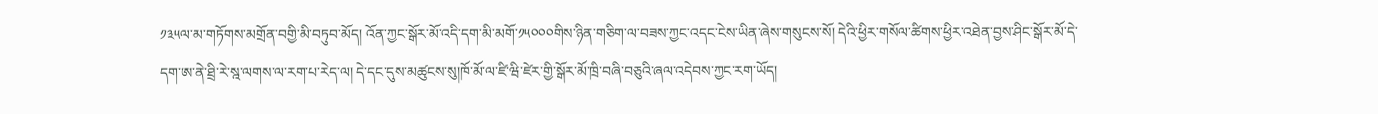༡༣༥ལ་མ་གཏོགས་མགྲོན་བགྱི་མི་བཏུབ་མོད། འོན་ཀྱང་སྒོར་མོ་འདི་དག་མི་མགོ་༡༥༠༠༠གིས་ཉིན་གཅིག་ལ་བཟས་ཀྱང་འདང་ངེས་ཡིན་ཞེས་གསུངས་སོ། དེའི་ཕྱིར་གསོལ་ཚིགས་ཕྱིར་འཐེན་བྱས་ཤིང་སྒོར་མོ་དེ་དག་ཨ་ནེ་ཐྲི་རེ་སྰ་ལགས་ལ་རག་པ་རེད་ལ། དེ་དང་དུས་མཚུངས་སུ།ཁོ་མོ་ལ་ཛི་ཝི་ཛེར་གྱི་སྒོར་མོ་ཁྲི་བཞི་བཅུའི་ཞལ་འདེབས་ཀྱང་རག་ཡོད།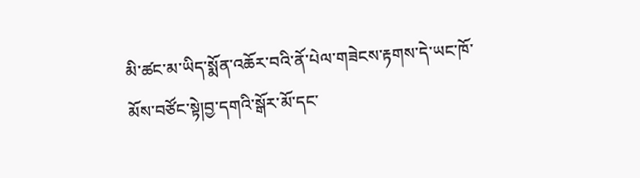མི་ཚང་མ་ཡིད་སྨོན་འཆོར་བའི་ནོ་པེལ་གཟེངས་རྟགས་དེ་ཡང་ཁོ་མོས་བཙོང་སྟེ།བྱ་དགའི་སྒོར་མོ་དང་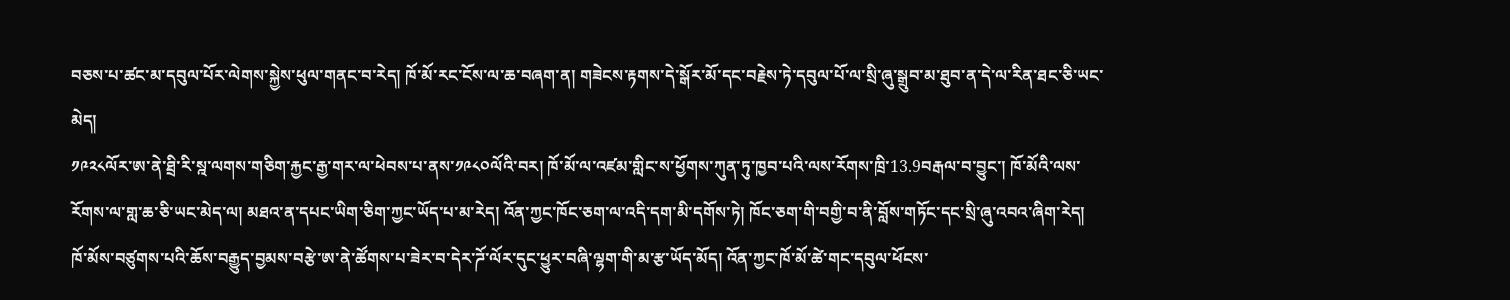བཅས་པ་ཚང་མ་དབུལ་པོར་ལེགས་སྐྱེས་ཕུལ་གནང་བ་རེད། ཁོ་མོ་རང་ངོས་ལ་ཆ་བཞག་ན། གཟེངས་རྟགས་དེ་སྒོར་མོ་དང་བརྗེས་ཏེ་དབུལ་པོ་ལ་སྲི་ཞུ་སྒྲུབ་མ་ཐུབ་ན་དེ་ལ་རིན་ཐང་ཅི་ཡང་མེད།
༡༩༢༨ལོར་ཨ་ནེ་ཐྲི་རི་སྰ་ལགས་གཅིག་རྐྱང་རྒྱ་གར་ལ་ཕེབས་པ་ནས་༡༩༨༠ལོའི་བར། ཁོ་མོ་ལ་འཛམ་གླིང་ས་ཕྱོགས་ཀུན་ཏུ་ཁྱབ་པའི་ལས་རོགས་ཁྲི་13.9བརྒལ་བ་བྱུང་། ཁོ་མོའི་ལས་རོགས་ལ་གླ་ཆ་ཅི་ཡང་མེད་ལ། མཐའ་ན་དཔང་ཡིག་ཅིག་ཀྱང་ཡོད་པ་མ་རེད། འོན་ཀྱང་ཁོང་ཅག་ལ་འདི་དག་མི་དགོས་ཏེ། ཁོང་ཅག་གི་བགྱི་བ་ནི་བློས་གཏོང་དང་སྲི་ཞུ་འབའ་ཞིག་རེད།
ཁོ་མོས་བཙུགས་པའི་ཆོས་བརྒྱུད་བྱམས་བརྩེ་ཨ་ནེ་ཚོགས་པ་ཟེར་བ་དེར་ཌོ་ལོར་དུང་ཕྱུར་བཞི་ལྷག་གི་མ་རྩ་ཡོད་མོད། འོན་ཀྱང་ཁོ་མོ་ཚེ་གང་དབུལ་ཕོངས་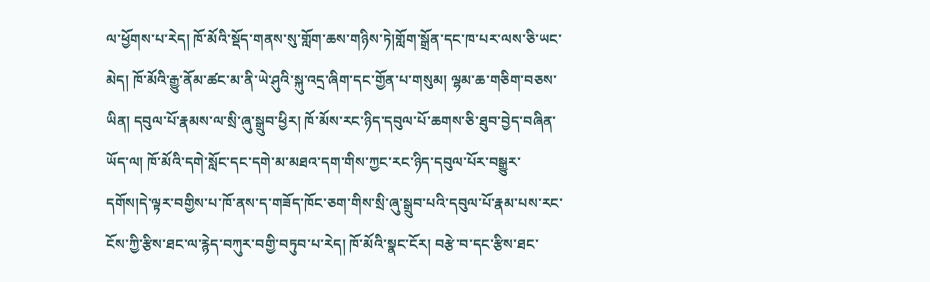ལ་ཕྱོགས་པ་རེད། ཁོ་མོའི་སྡོད་གནས་སུ་གློག་ཆས་གཉིས་ཏེ།གློག་སྒྲོན་དང་ཁ་པར་ལས་ཅི་ཡང་མེད། ཁོ་མོའི་རྒྱུ་ནོམ་ཚང་མ་ནི་ཡེ་ཤུའི་སྐུ་འདྲ་ཞིག་དང་གྱོན་པ་གསུམ། ལྷམ་ཆ་གཅིག་བཅས་ཡིན། དབུལ་པོ་རྣམས་ལ་སྲི་ཞུ་སྒྲུབ་ཕྱིར། ཁོ་མོས་རང་ཉིད་དབུལ་པོ་ཆགས་ཅི་ཐུབ་བྱེད་བཞིན་ཡོད་ལ། ཁོ་མོའི་དགེ་སློང་དང་དགེ་མ་མཐའ་དག་གིས་ཀྱང་རང་ཉིད་དབུལ་པོར་བསྒྱུར་དགོས།དེ་ལྟར་བགྱིས་པ་ཁོ་ནས་ད་གཟོད་ཁོང་ཅག་གིས་སྲི་ཞུ་སྒྲུབ་པའི་དབུལ་པོ་རྣམ་པས་རང་ངོས་ཀྱི་རྩིས་ཐང་ལ་རྙེད་བཀུར་བགྱི་བཏུབ་པ་རེད། ཁོ་མོའི་སྣང་ངོར། བརྩེ་བ་དང་རྩིས་ཐང་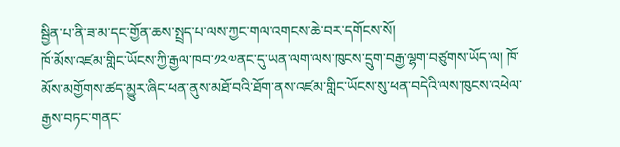སྦྱིན་པ་ནི་ཟ་མ་དང་གྱོན་ཆས་སྤྲད་པ་ལས་ཀྱང་གལ་འགངས་ཆེ་བར་དགོངས་སོ།
ཁོ་མོས་འཛམ་གླིང་ཡོངས་ཀྱི་རྒྱལ་ཁབ་༡༢༧ནང་དུ་ཡན་ལག་ལས་ཁུངས་དྲུག་བརྒྱ་ལྷག་བཙུགས་ཡོད་ལ། ཁོ་མོས་མགྱོགས་ཚད་མྱུར་ཞིང་ཕན་ནུས་མཐོ་བའི་ཐོག་ནས་འཛམ་གླིང་ཡོངས་སུ་ཕན་བདེའི་ལས་ཁུངས་འཕེལ་རྒྱས་བཏང་གནང་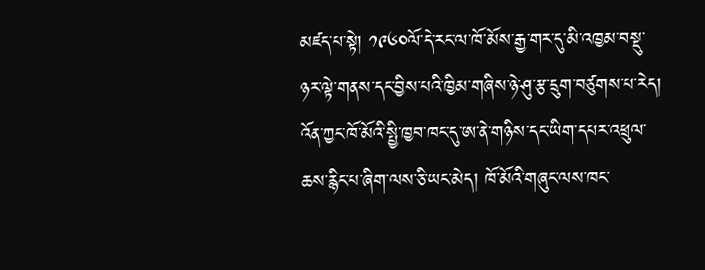མཛད་པ་སྟེ། ༡༩༦༠ལོ་དེ་རང་ལ་ཁོ་མོས་རྒྱ་གར་དུ་མི་འཁྱམ་བསྡུ་ཉར་ལྟེ་གནས་དང་བྱིས་པའི་ཁྱིམ་གཞིས་ཉེ་ཤུ་རྩ་དྲུག་བཙུགས་པ་རེད།
འོན་ཀྱང་ཁོ་མོའི་སྤྱི་ཁྱབ་ཁང་དུ་ཨ་ནེ་གཉིས་དང་ཡིག་དཔར་འཕྲུལ་ཆས་རྙིང་པ་ཞིག་ལས་ཅི་ཡང་མེད། ཁོ་མོའི་གཞུང་ལས་ཁང་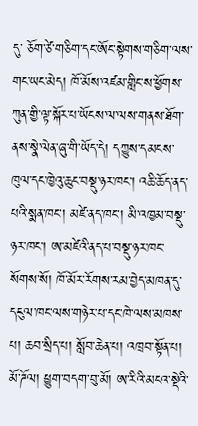དུ་ ཅོག་ཙེ་གཅིག་དང་ཨོང་སྟེགས་གཅིག་ལས་གང་ཡང་མེད། ཁོ་མོས་འཛམ་གླིང་ས་ཕྱོགས་ཀུན་གྱི་ལྟ་སྐོར་པ་ཡོངས་ལ་ལས་གནས་ཐོག་ནས་སྣེ་ལེན་ཞུ་གི་ཡོད་དེ། དཀྱུས་དམངས་ཁུལ་དང་ཁྱེའུ་ཆུང་བསྡུ་ཉར་ཁང་། འཆི་ཆོད་ནད་པའི་སྨན་ཁང་། མཛེ་ནད་ཁང་། མི་འཁྱམ་བསྡུ་ཉར་ཁང་། ཨ་མཛེའི་ནད་པ་བསྡུ་ཉར་ཁང་སོགས་སོ། ཁོ་མོར་རོགས་རམ་བྱེད་མཁན་དུ་དངུལ་ཁང་ལས་གཉེར་པ་དང་ཁེ་ལས་མཁས་པ། ཆབ་སྲིད་པ། སློབ་ཆེན་པ། འཁྲབ་སྟོན་པ། མོ་ཌོལ། ཕྱུག་བདག་བུ་མོ། ཨ་རིའི་མངའ་སྡེའི་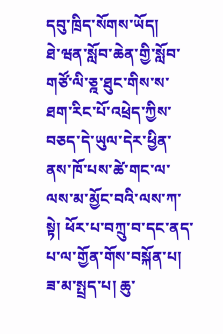དབུ་ཁྲིད་སོགས་ཡོད།
ཐེ་ཝན་སློབ་ཆེན་གྱི་སློབ་གཙོ་ལི་ཅྰ་ཐུང་གིས་ས་ཐག་རིང་པོ་འཕྲེད་ཀྱིས་བཅད་དེ་ཡུལ་དེར་ཕྱིན་ནས་ཁོ་པས་ཚེ་གང་ལ་ལས་མ་མྱོང་བའི་ལས་ཀ་སྟེ། ཕོར་པ་བཀྲུ་བ་དང་ནད་པ་ལ་གྱོན་གོས་བསྐོན་པ། ཟ་མ་སྤྲད་པ། ཆུ་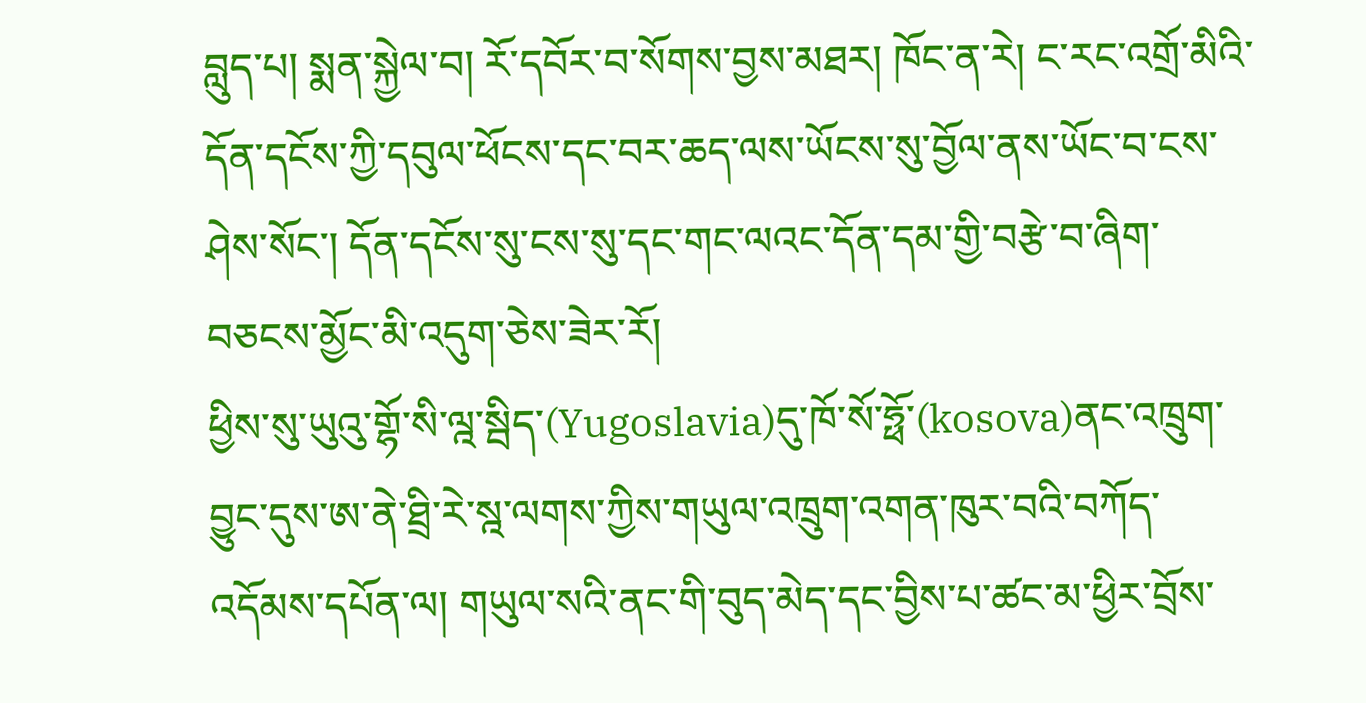བླུད་པ། སྨན་སྐྱེལ་བ། རོ་དབོར་བ་སོགས་བྱས་མཐར། ཁོང་ན་རེ། ང་རང་འགྲོ་མིའི་དོན་དངོས་ཀྱི་དབུལ་ཕོངས་དང་བར་ཆད་ལས་ཡོངས་སུ་བྱོལ་ནས་ཡོང་བ་ངས་ཤེས་སོང་། དོན་དངོས་སུ་ངས་སུ་དང་གང་ལའང་དོན་དམ་གྱི་བརྩེ་བ་ཞིག་བཅངས་མྱོང་མི་འདུག་ཅེས་ཟེར་རོ།
ཕྱིས་སུ་ཡུའུ་གྷོ་སི་ལྰ་སྦིད་(Yugoslavia)དུ་ཁོ་སོ་ཧྥོ་(kosova)ནང་འཁྲུག་བྱུང་དུས་ཨ་ནེ་ཐྲི་རེ་སྰ་ལགས་ཀྱིས་གཡུལ་འཁྲུག་འགན་ཁུར་བའི་བཀོད་འདོམས་དཔོན་ལ། གཡུལ་སའི་ནང་གི་བུད་མེད་དང་བྱིས་པ་ཚང་མ་ཕྱིར་བྲོས་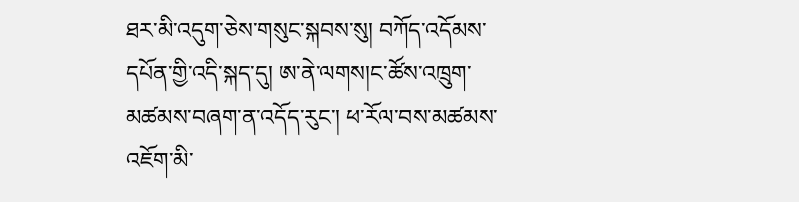ཐར་མི་འདུག་ཅེས་གསུང་སྐབས་སུ། བཀོད་འདོམས་དཔོན་གྱི་འདི་སྐད་དུ། ཨ་ནེ་ལགས།ང་ཚོས་འཁྲུག་མཚམས་བཞག་ན་འདོད་རུང་། ཕ་རོལ་བས་མཚམས་འཇོག་མི་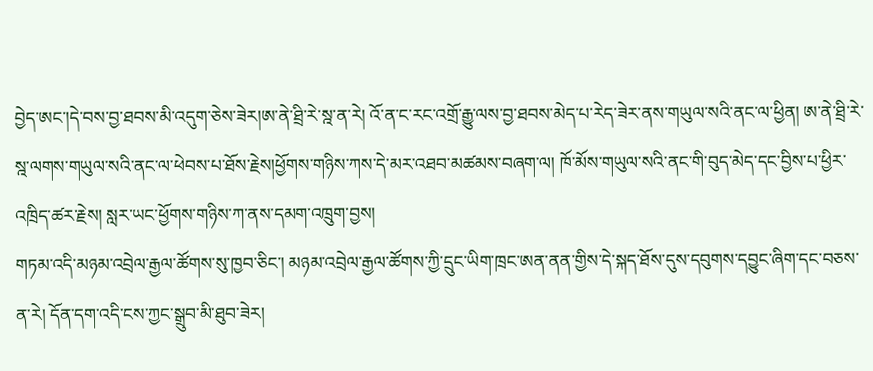བྱེད་ཨང་།དེ་བས་བྱ་ཐབས་མི་འདུག་ཅེས་ཟེར།ཨ་ནེ་ཐྲི་རེ་སྰ་ན་རེ། འོ་ན་ང་རང་འགྲོ་རྒྱུ་ལས་བྱ་ཐབས་མེད་པ་རེད་ཟེར་ནས་གཡུལ་སའི་ནང་ལ་ཕྱིན། ཨ་ནེ་ཐྲི་རེ་སྰ་ལགས་གཡུལ་སའི་ནང་ལ་ཕེབས་པ་ཐོས་རྗེས།ཕྱོགས་གཉིས་ཀས་དེ་མར་འཐབ་མཚམས་བཞག་ལ། ཁོ་མོས་གཡུལ་སའི་ནང་གི་བུད་མེད་དང་བྱིས་པ་ཕྱིར་འཁྲིད་ཚར་རྗེས། སླར་ཡང་ཕྱོགས་གཉིས་ཀ་ནས་དམག་འཁྲུག་བྱས།
གཏམ་འདི་མཉམ་འབྲེལ་རྒྱལ་ཚོགས་སུ་ཁྱབ་ཅིང་། མཉམ་འབྲེལ་རྒྱལ་ཚོགས་ཀྱི་དྲུང་ཡིག་ཁྲང་ཨན་ནན་གྱིས་དེ་སྐད་ཐོས་དུས་དབུགས་དབྱུང་ཞིག་དང་བཅས་ན་རེ། དོན་དག་འདི་ངས་ཀྱང་སྒྲུབ་མི་ཐུབ་ཟེར།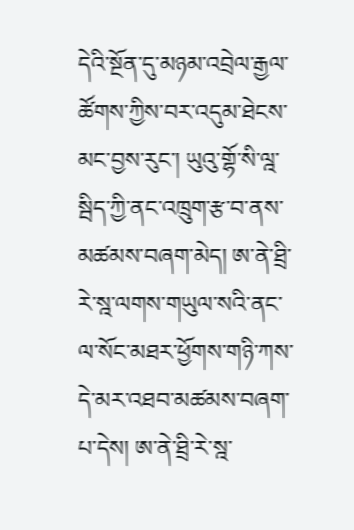དེའི་སྔོན་དུ་མཉམ་འབྲེལ་རྒྱལ་ཚོགས་ཀྱིས་བར་འདུམ་ཐེངས་མང་བྱས་རུང་། ཡུའུ་གྷོ་སི་ལྰ་སྦིད་ཀྱི་ནང་འཁྲུག་རྩ་བ་ནས་མཚམས་བཞག་མེད། ཨ་ནེ་ཐྲི་རེ་སྰ་ལགས་གཡུལ་སའི་ནང་ལ་སོང་མཐར་ཕྱོགས་གཉི་ཀས་དེ་མར་འཐབ་མཚམས་བཞག་པ་དེས། ཨ་ནེ་ཐྲི་རེ་སྰ་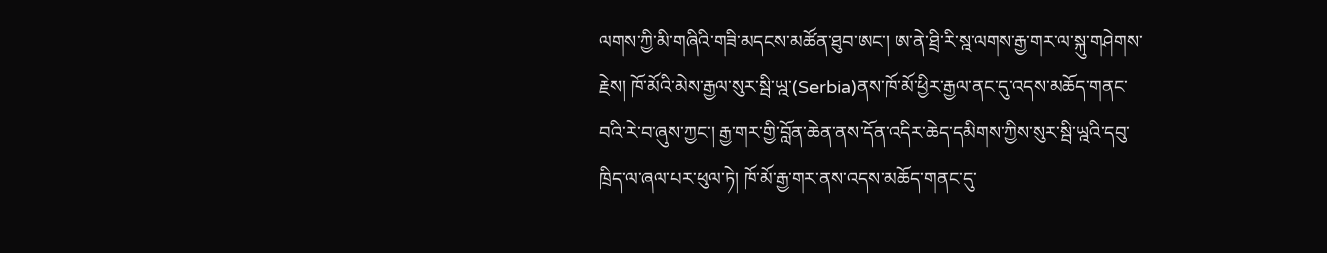ལགས་ཀྱི་མི་གཞིའི་གཟི་མདངས་མཚོན་ཐུབ་ཨང་། ཨ་ནེ་ཐྲི་རི་སྰ་ལགས་རྒྱ་གར་ལ་སྐུ་གཤེགས་རྗེས། ཁོ་མོའི་མེས་རྒྱལ་སུར་སྦི་ཡྰ་(Serbia)ནས་ཁོ་མོ་ཕྱིར་རྒྱལ་ནང་དུ་འདས་མཆོད་གནང་བའི་རེ་བ་ཞུས་ཀྱང་། རྒྱ་གར་གྱི་བློན་ཆེན་ནས་དོན་འདིར་ཆེད་དམིགས་ཀྱིས་སུར་སྦི་ཡྰའི་དབུ་ཁྲིད་ལ་ཞལ་པར་ཕུལ་ཏེ། ཁོ་མོ་རྒྱ་གར་ནས་འདས་མཆོད་གནང་དུ་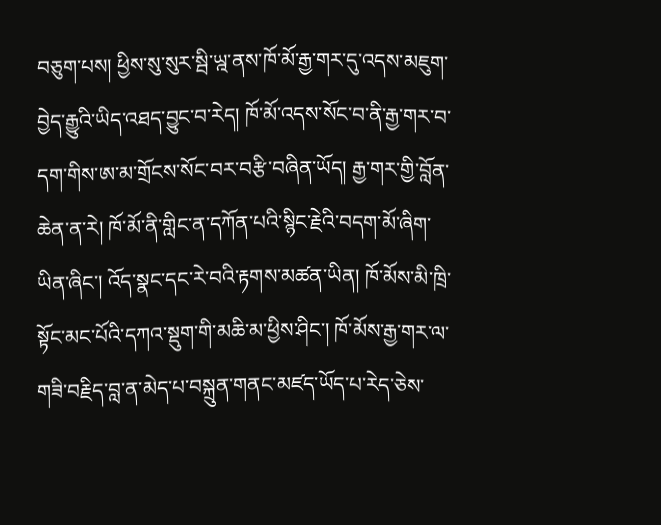བཅུག་པས། ཕྱིས་སུ་སུར་སྦི་ཡྰ་ནས་ཁོ་མོ་རྒྱ་གར་དུ་འདས་མཇུག་བྱེད་རྒྱུའི་ཡིད་འཐད་བྱུང་བ་རེད། ཁོ་མོ་འདས་སོང་བ་ནི་རྒྱ་གར་བ་དག་གིས་ཨ་མ་གྲོངས་སོང་བར་བརྩི་བཞིན་ཡོད། རྒྱ་གར་གྱི་བློན་ཆེན་ན་རེ། ཁོ་མོ་ནི་གླིང་ན་དཀོན་པའི་སྙིང་རྗེའི་བདག་མོ་ཞིག་ཡིན་ཞིང་། འོད་སྣང་དང་རེ་བའི་རྟགས་མཚན་ཡིན། ཁོ་མོས་མི་ཁྲི་སྟོང་མང་པོའི་དཀའ་སྡུག་གི་མཆི་མ་ཕྱིས་ཤིང་། ཁོ་མོས་རྒྱ་གར་ལ་གཟི་བརྗིད་བླ་ན་མེད་པ་བསྐྲུན་གནང་མཛད་ཡོད་པ་རེད་ཅེས་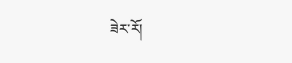ཟེར་རོ།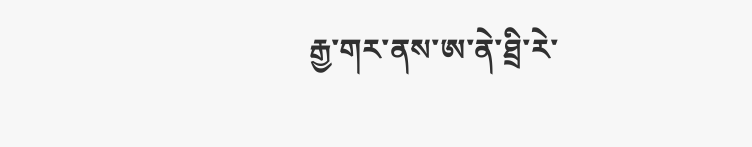རྒྱ་གར་ནས་ཨ་ནེ་ཐྲི་རེ་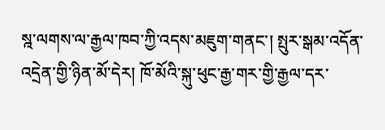སྰ་ལགས་ལ་རྒྱལ་ཁབ་ཀྱི་འདས་མཇུག་གནང་། སྤུར་སྒམ་འདོན་འདྲེན་གྱི་ཉིན་མོ་དེར། ཁོ་མོའི་སྐུ་ཕུང་རྒྱ་གར་གྱི་རྒྱལ་དར་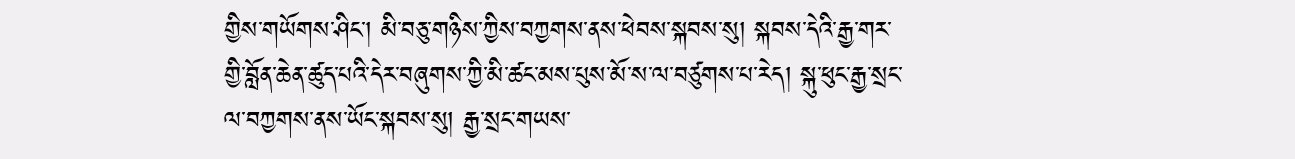གྱིས་གཡོགས་ཤིང་། མི་བཅུ་གཉིས་ཀྱིས་བཀྱགས་ནས་ཕེབས་སྐབས་སུ། སྐབས་དེའི་རྒྱ་གར་གྱི་བློན་ཆེན་ཚུད་པའི་དེར་བཞུགས་ཀྱི་མི་ཚང་མས་པུས་མོ་ས་ལ་བཙུགས་པ་རེད། སྐུ་ཕུང་རྒྱ་སྲང་ལ་བཀྱགས་ནས་ཡོང་སྐབས་སུ། རྒྱ་སྲང་གཡས་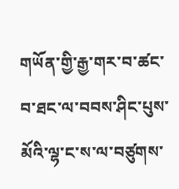གཡོན་གྱི་རྒྱ་གར་བ་ཚང་བ་ཐང་ལ་བབས་ཤིང་པུས་མོའི་ལྷ་ང་ས་ལ་བཙུགས་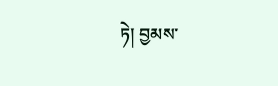ཏེ། བྱམས་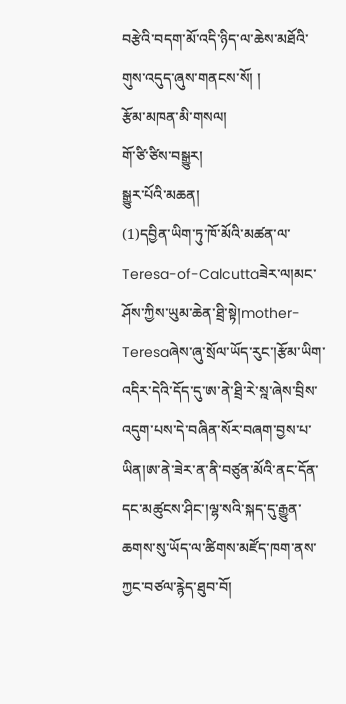བརྩེའི་བདག་མོ་འདི་ཉིད་ལ་ཆེས་མཐོའི་གུས་འདུད་ཞུས་གནངས་སོ། །
རྩོམ་མཁན་མི་གསལ།
གོ་ཙི་ཙིས་བསྒྱུར།
སྒྱུར་པོའི་མཆན།
(1)དབྱིན་ཡིག་ཏུ་ཁོ་མོའི་མཚན་ལ་Teresa-of-Calcuttaཟེར་ལ།མང་ཤོས་ཀྱིས་ཡུམ་ཆེན་ཐྲི་སྟེ།mother-Teresaཞེས་ཞུ་སྲོལ་ཡོད་རུང་།རྩོམ་ཡིག་འདིར་དེའི་དོད་དུ་ཨ་ནེ་ཐྲི་རེ་སྰ་ཞེས་བྲིས་འདུག་པས་དེ་བཞིན་སོར་བཞག་བྱས་པ་ཡིན།ཨ་ནེ་ཟེར་ན་ནི་བཙུན་མོའི་ནང་དོན་དང་མཚུངས་ཤིང་།ལྷ་སའི་སྐད་དུ་རྒྱུན་ཆགས་སུ་ཡོད་ལ་ཚིགས་མཛོད་ཁག་ནས་ཀྱང་བཙལ་རྙེད་ཐུབ་བོ།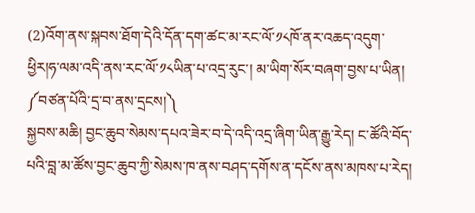(2)འོག་ནས་སྐབས་ཐོག་དེའི་དོན་དག་ཚང་མ་རང་ལོ་༡༨ཁོ་ནར་འཆད་འདུག་ཕྱིར།ཧ་ལམ་འདི་ནས་རང་ལོ་༡༨ཡིན་པ་འདྲ་རུང་། མ་ཡིག་སོར་བཞག་བྱས་པ་ཡིན།
༼བཙན་པོའི་དྲ་བ་ནས་དྲངས།༽
སྐྱབས་མཆི། བྱང་ཆུབ་སེམས་དཔའ་ཟེར་བ་དེ་འདི་འདྲ་ཞིག་ཡིན་རྒྱུ་རེད། ང་ཚོའི་བོད་པའི་བླ་མ་ཚོས་བྱང་ཆུབ་ཀྱི་སེམས་ཁ་ནས་བཤད་དགོས་ན་དངོས་ནས་མཁས་པ་རེད།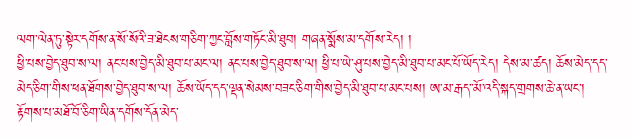ལག་ལེན་ཏུ་སྟེར་དགོས་ན་སོ་སོའི་ཟ་ཐེངས་གཅིག་ཀྱང་བློས་གཏོང་མི་ཐུབ། གཞན་སྨོས་མ་དགོས་རེད། །
ཕྱི་པས་བྱེད་ཐུབ་ས་ལ། ནང་པས་བྱེད་མི་ཐུབ་པ་མང་ལ། ནང་པས་བྱེད་ཐུབ་ས་ལ། ཕྱི་པ་ཡེ་ཤུ་པས་བྱེད་མི་ཐུབ་པ་མང་པོ་ཡོད་རེད། དེས་མ་ཚད། ཆོས་མེད་དད་མེད་ཅིག་གིས་ཕན་ཐོགས་བྱེད་ཐུབ་ས་ལ། ཆོས་ཡོད་དད་ལྡན་སེམས་བཟང་ཅིག་གིས་བྱེད་མི་ཐུབ་པ་མང་པས། ཨ་མ་རྒད་་མོ་འདི་སྐད་གྲགས་ཆེ་ན་ཡང་། རྟོགས་པ་མཐོ་བོ་ཅིག་ཡིན་དགོས་དོན་མེད་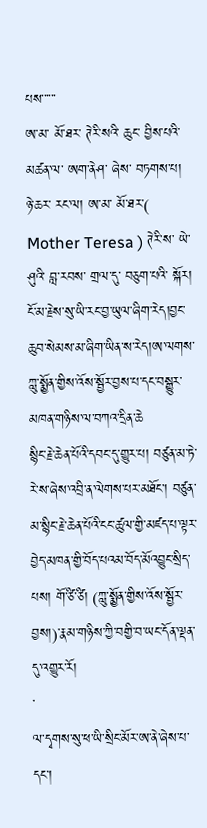པས་་་་་་
ཨ་མ་ མོ་ཐར་ ཊེརི་སའི་ ཆུང་ བྱིས་པའི་ མཚན་ལ་ ཨག་ནེཤ་ ཞེས་ བཏགས་པ།
ཉེ་ཆར་ རང་ལ། ཨ་མ་ མོ་ཐར་( Mother Teresa ) ཊེརི་ས་ ཡེ་ཤུའི་ བླ་རབས་ གྲལ་དུ་ བཅུག་པའི་ སྐོར།
ངོ་མ་རྗེས་སུ་ཡི་རང་བྱ་ཡུལ་ཞིག་རེད།བྱང་ཆུབ་སེམས་མ་ཞིག་ཡིན་ས་རེད།ཨ་ལགས་ཀླུ་སྨྱོན་གྱིས་འོས་སྦྱོར་བྱས་པ་དང་བསྒྱུར་མཁན་གཉིས་ལ་བཀའ་དྲིན་ཆེ
སྙིང་རྗེ་ཆེན་པོའི་དབང་དུ་གྱུར་པ། བཙུན་མ་ཏེ་རེ་ས་ཞེས་འབྲི་ན་ལེགས་པར་མཐོང་། བཙུན་མ་སྙིང་རྗེ་ཆེན་པོའི་ངང་ཚུལ་གྱི་མཛད་པ་ལྟར་བྱེད་མཁན་གྱི་བོད་པའམ་བོད་མོའབྱུང་སྲིད་པས། གོ་ཙི་ཙི། (ཀླུ་སྨྱོན་གྱིས་འོས་སྦྱོར་བྱས།)་རྣམ་གཉིས་ཀྱི་བགྱི་བ་ཡང་དོན་ལྡན་དུ་འགྱུར་རོ།
་
ལ་དྭགས་སུ་ཕ་ཡི་སྲིང་མོར་ཨ་ནེ་ཞེས་པ་དང་།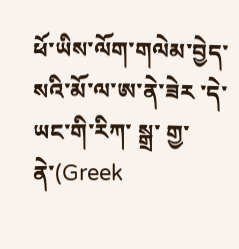ཕོ་ཡིས་ལོག་གལེམ་བྱེད་སའི་མོ་ལ་ཨ་ནེ་ཟེར ་དེ་ཡང་གི་རིཀ་ སྒྲ་ གྱ་ནེ་(Greek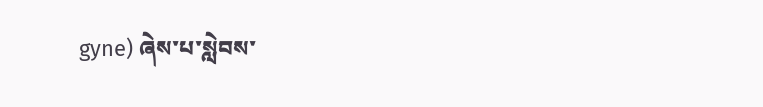gyne) ཞེས་པ་སླེབས་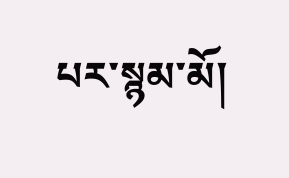པར་སྙམ་མོ།